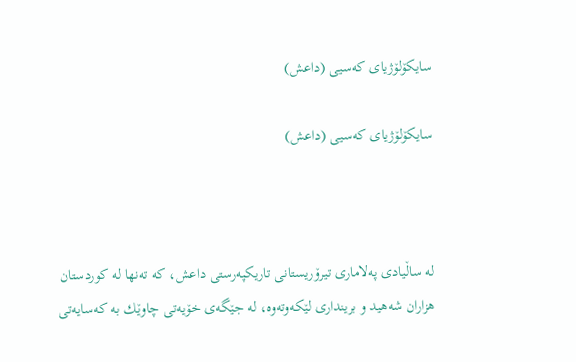سایكۆلۆژیاى كه‌سیى (داعش)

سایكۆلۆژیاى كه‌سیى (داعش)



له‌ ساڵیادى په‌لامارى تیرۆریستانى تاریكپه‌رستى داعش، كه‌ ته‌نها له‌ كوردستان هزاران شه‌هید و بریندارى لێكه‌وته‌وه‌، له‌ جێگه‌ى خۆیه‌تى چاوێك به‌ كه‌سایه‌تى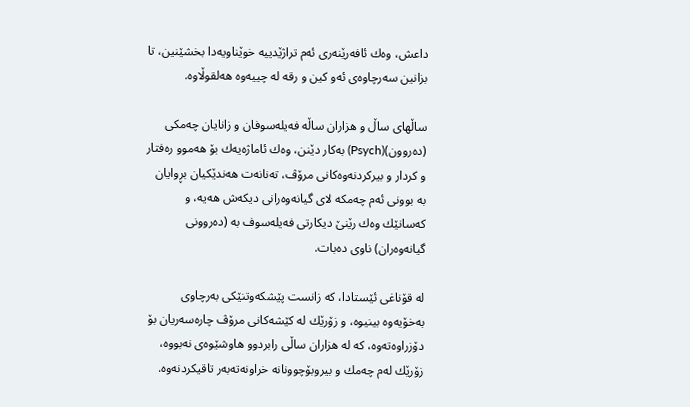داعش، وه‌ك ئافه‌رێنه‌رى ئه‌م تراژێدییه‌ خوێناویه‌دا بخشێنین، تا بزانین سه‌رچاوه‌ى ئه‌و كین و رقه‌ له‌ چییه‌وه‌ هه‌لقوڵاوه‌.

ساڵهاى ساڵ و هزاران ساڵه‌ فه‌یله‌سوفان و زانایان چه‌مكى (ده‌روون)(Psych) به‌كار دێنن، وه‌ك ئاماژه‌یه‌ك بۆ هه‌موو ره‌فتار و كردار و بیركردنه‌وه‌كانى مرۆڤ، ته‌نانه‌ت هه‌ندێكیان بڕوایان به‌ بوونى ئه‌م چه‌مكه‌ لاى گیانه‌وه‌رانى دیكه‌ش هه‌یه‌، و كه‌سانێك وه‌ك رێنێ دیكارتى فه‌یله‌سوف به‌ (ده‌روونى گیانه‌وه‌ران) ناوى ده‌بات.

له‌ قۆناغى ئێستادا، كه‌ زانست پێشكه‌وتنێكى به‌رچاوى به‌خۆیه‌وه‌ بینیوه‌، و زۆرێك له‌ كێشه‌كانى مرۆڤ چاره‌سه‌ریان بۆ دۆزراوه‌ته‌وه‌، كه‌ له‌ هزاران ساڵى رابردوو هاوشێوه‌ى نه‌بووه‌، زۆرێك له‌م چه‌مك و بیروبۆچوونانه‌ خراونه‌ته‌به‌ر تاقیكردنه‌وه‌.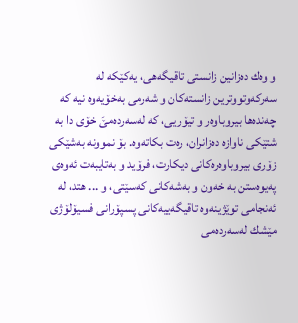و وه‌ك ده‌زانین زانستى تاقیگه‌هى، یه‌كێكه‌ له‌ سه‌ركه‌وتووترین زانسته‌كان و شه‌رمى به‌خۆیه‌وه‌ نیه‌ كه‌ چه‌نده‌ها بیروباوه‌ر و تیۆریى، كه‌ له‌سه‌رده‌مێَ خۆى دا به‌ شتێكى ناوازه‌ ده‌زانران، ره‌ت بكاته‌وه‌. بۆ نموونه‌ به‌شێكى زۆرى بیروباوه‌ره‌كانى دیكارت، فرۆید و به‌تایبه‌ت ئه‌وه‌ى په‌یوه‌ستن به‌ خه‌ون و به‌شه‌كانى كه‌سێتى، و ... هتد، له‌ ئه‌نجامى توێژینه‌وه‌ تاقیگه‌ییه‌كانى پسپۆرانى فسیۆلۆژى مێشك له‌سه‌رده‌مى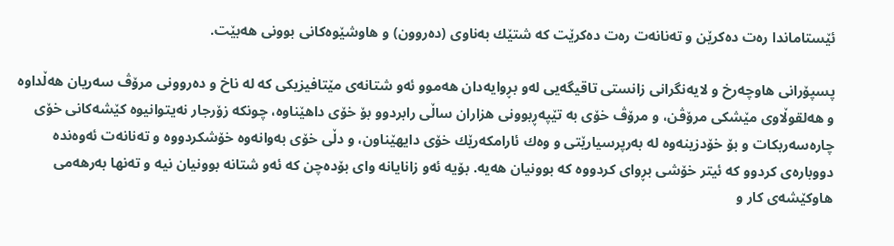ئێستاماندا ره‌ت ده‌كرێن و ته‌نانه‌ت ره‌ت ده‌كرێت كه‌ شتێك به‌ناوى (ده‌روون) و هاوشێوه‌كانى بوونى هه‌بێت.

پسپۆرانى هاوچه‌رخ و لایه‌نگرانى زانستى تاقیگه‌یى له‌و بڕوایه‌دان هه‌موو ئه‌و شتانه‌ى مێتافیزیكى كه‌ له‌ ناخ و ده‌روونى مرۆڤ سه‌ریان هه‌ڵداوه‌ و هه‌لقوڵاوى مێشكى مرۆڤن، و مرۆڤ خۆى به‌ تێپه‌ڕبوونى هزاران ساڵى رابردوو بۆ خۆى داهێناوه‌، چونكه‌ زۆرجار نه‌یتوانیوه‌ كێشه‌كانى خۆى چاره‌سه‌ربكات و بۆ خۆدزینه‌وه‌ له‌ به‌رپرسیارێتى و وه‌ك ئارامكه‌رێك خۆى دایهێناون، و دڵى خۆى به‌وانه‌وه‌ خۆشكردووه‌ و ته‌نانه‌ت ئه‌وه‌نده‌ دووباره‌ى كردوو كه‌ ئیتر خۆشى بڕواى كردووه‌ كه‌ بوونیان هه‌یه‌. بۆیه‌ ئه‌و زانایانه‌ واى بۆده‌چن كه‌ ئه‌و شتانه‌ بوونیان نیه‌ و ته‌نها به‌رهه‌مى هاوكێشه‌ى كار و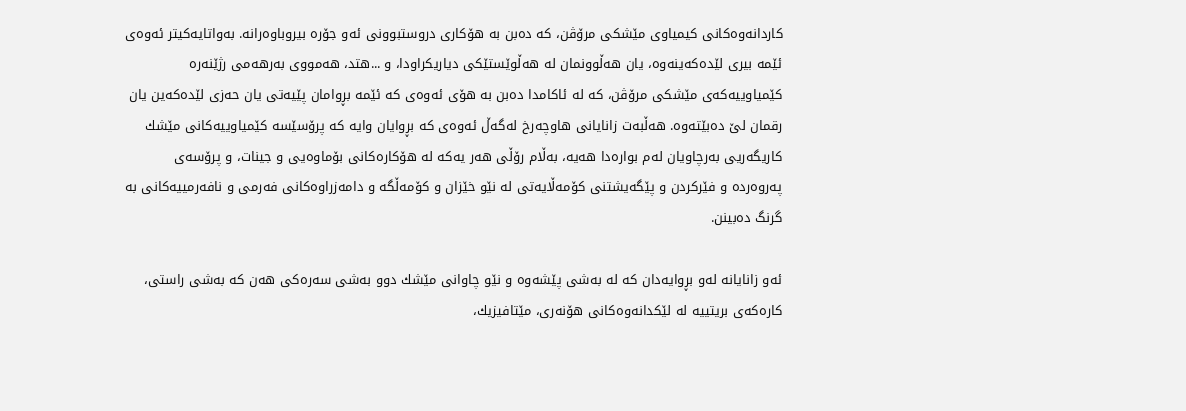كاردانه‌وه‌كانى كیمیاوى مێشكى مرۆڤن، كه‌ ده‌بن به‌ هۆكارى دروستبوونى ئه‌و جۆره‌ بیروباوه‌رانه‌. به‌واتایه‌كیتر ئه‌وه‌ى ئێمه‌ بیرى لێده‌كه‌ینه‌وه‌، یان هه‌ڵوونمان له‌ هه‌ڵوێستێكى دیاریكراودا، و ...هتد، هه‌مووى به‌رهه‌مى رژێنه‌ره‌ كێمیاوییه‌كه‌ى مێشكى مرۆڤن، كه‌ له‌ ئاكامدا ده‌بن به‌ هۆى ئه‌وه‌ى كه‌ ئێمه‌ بڕوامان پێیه‌تى یان حه‌زى لێده‌كه‌ین یان رقمان لێ ده‌بێته‌وه‌. هه‌ڵبه‌ت زانایانى هاوچه‌رخ له‌گه‌ڵ ئه‌وه‌ى كه‌ بڕوایان وایه‌ كه‌ پرۆسێسه‌ كێمیاوییه‌كانى مێشك كاریگه‌ریى به‌رچاویان له‌م بواره‌دا هه‌یه‌، به‌ڵام رۆڵى هه‌ر یه‌كه‌ له‌ هۆكاره‌كانى بۆماوه‌یى و جینات، و پرۆسه‌ى په‌روه‌رده‌ و فێركردن و پێگه‌یشتنى كۆمه‌ڵایه‌تى له‌ نێو خێزان و كۆمه‌ڵگه‌ و دامه‌زراوه‌كانى فه‌رمى و نافه‌رمییه‌كانى به‌ گرنگ ده‌بینن.

ئه‌و زانایانه‌ له‌و بڕوایه‌دان كه‌ له‌ به‌شى پێشه‌وه‌ و نێو چاوانى مێشك دوو به‌شى سه‌ره‌كى هه‌ن كه‌ به‌شى راستى، كاره‌كه‌ى بریتییه‌ له‌ لێكدانه‌وه‌كانى هۆنه‌رى، مێتافیزیك،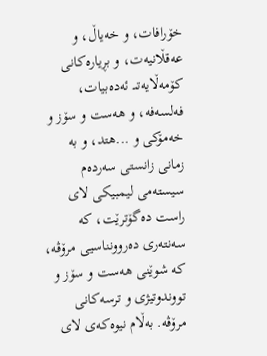خۆرافات، و خه‌یاڵ، و عه‌قڵانیه‌ت، و بڕیاره‌كانى كۆمه‌ڵایه‌تىـ ئه‌ده‌بیات، فه‌لسه‌فه‌، و هه‌ست و سۆز و خه‌مۆكى و ...هتد، و به‌ زمانى زانستى سه‌رده‌م سیسته‌مى لیمبیكى لاى راست ده‌گۆترێت، كه‌ سه‌نته‌رى ده‌روونناسیى مرۆڤه‌، كه‌ شوێنى هه‌ست و سۆز و تووندوتیژى و ترسه‌كانى مرۆڤه‌. به‌ڵام نیوه‌كه‌ى لاى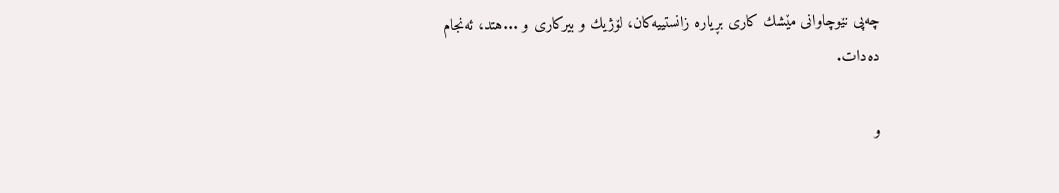چه‌پى نێوچاوانى مێشك كارى بڕیاره‌ زانستییه‌كان، لۆژیك و بیركارى و ...هتد، ئه‌نجام ده‌دات.

و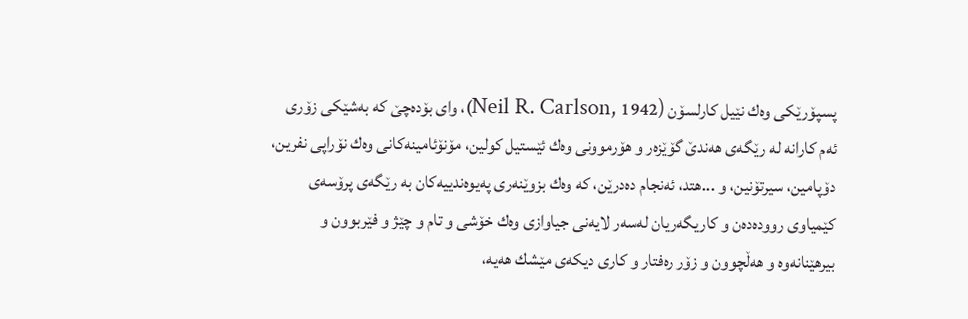پسپۆرێكى وه‌ك نێیل كارلسۆن (Neil R. Carlson, 1942)، واى بۆده‌چێ كه‌ به‌شێكى زۆرى ئه‌م كارانه‌ له‌ رێگه‌ى هه‌ندێ گۆێزه‌ر و هۆرموونى وه‌ك ئێستیل كولین، مۆنۆئامینه‌كانى وه‌ك نۆراپى نفرین، دۆپامین، سیرتۆنین، و ...هتد، ئه‌نجام ده‌درێن، كه‌ وه‌ك بزوێنه‌رى په‌یوه‌ندییه‌كان به‌ رێگه‌ى پرۆسه‌ى كێمیاوى رووده‌ده‌ن و كاریگه‌ریان له‌سه‌ر لایه‌نى جیاوازى وه‌ك خۆشى و تام و چێژ و فێربوون و بیرهێنانه‌وه‌ و هه‌ڵچوون و زۆر ره‌فتار و كارى دیكه‌ى مێشك هه‌یه‌،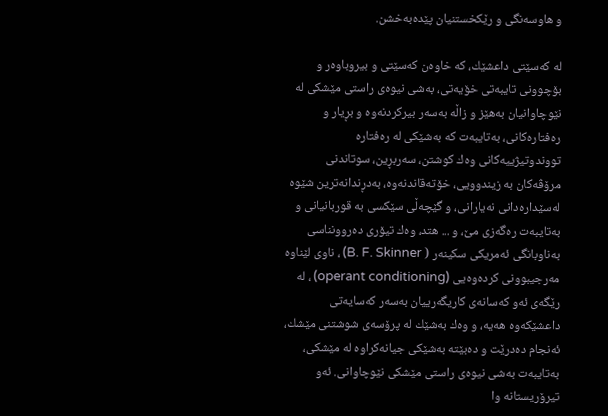و هاوسه‌نگى و رێكخستنیان پێده‌به‌خشن.

له‌ كه‌سێتى داعشێك، كه‌ خاوه‌ن كه‌سێتى و بیروباوه‌ر و بۆچوونى تایبه‌تى خۆیه‌تى، به‌شى نیوه‌ى راستى مێشكى له‌ نێوچاوانیان به‌هێز و زاڵه‌ به‌سه‌ر بیركردنه‌وه‌ و بڕیار و ره‌فتاره‌كانى، به‌تایبه‌ت كه‌ به‌شێكى له‌ ره‌فتاره‌ تووندوتیژییه‌كانى وه‌ك كوشتن، سه‌ربڕین، سوتاندنى مرۆڤه‌كان به‌ زیندوویى، خۆته‌قاندنه‌وه‌، به‌دڕندانه‌ترین شێوه‌ له‌سێداره‌دانى نه‌یارانى، و گێچه‌ڵى سێكسى به‌ قوربانیانى و به‌تایبه‌ت ره‌گه‌زى مێ، و ... هتد، وه‌ك تیۆرى ده‌روونناسى به‌ناوبانگى ئه‌مریكى سكینه‌ر ( B. F. Skinner) ، ناوى لێناوه‌ مه‌رجیبوونى كرده‌وه‌یى (operant conditioning) ، له‌ رێگه‌ى ئه‌و كه‌سانه‌ى كاریگه‌رییان به‌سه‌ر كه‌سایه‌تى داعشێكه‌وه‌ هه‌یه‌، و وه‌ك به‌شێك له‌ پرۆسه‌ى شوشتنى مێشك، ئه‌نجام ده‌درێت و ده‌بێته‌ به‌شێكى جیانه‌كراوه‌ له‌ مێشكى، به‌تایبه‌ت به‌شى نیوه‌ى راستى مێشكى نێوچاوانى. ئه‌و تیرۆریستانه‌ وا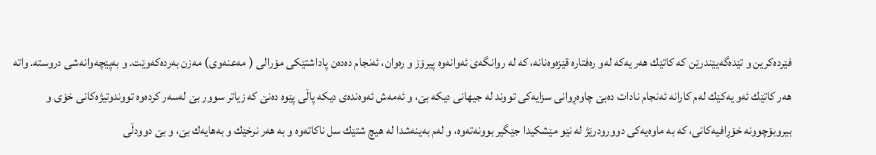فێرده‌كرین و تێده‌گه‌یێندرێن كه‌ كاتێك هه‌ر یه‌كه‌ له‌و ره‌فتاره‌ قێزه‌وه‌نانه‌، كه‌ له‌ روانگه‌ى ئه‌وانه‌وه‌ پیرۆز و ره‌وان، ئه‌نجام ده‌ده‌ن پاداشتێكى مۆرالى ( مه‌عنه‌وى) مه‌زن به‌رده‌كه‌وێت. و به‌پێچه‌وانه‌شى دروسته‌. واته‌ هه‌ر كاتێك ئه‌و یه‌كێك له‌م كارانه‌ ئه‌نجام نادات ده‌بێ چاوه‌ڕوانى سزایه‌كى تووند له‌ جیهانى دیكه‌ بێ، و ئه‌مه‌ش ئه‌وه‌نده‌ى دیكه‌ پاڵى پێوه‌ ده‌نێ كه‌ زیاتر سوور بێ له‌سه‌ر كرده‌وه‌ تووندوتیژه‌كانى خۆى و بیروبۆچوونه‌ خۆڕافیه‌كانى، كه‌ به‌ ماوه‌یه‌كى دوورودرێژ له‌ نێو مێشكیدا جێگیر بوونه‌ته‌وه‌، و له‌م به‌ینه‌شدا له‌ هیچ شتێك سل ناكاته‌وه‌ و به‌ هه‌ر نرخێك و به‌هایه‌ك بێ، و بێ دوودڵى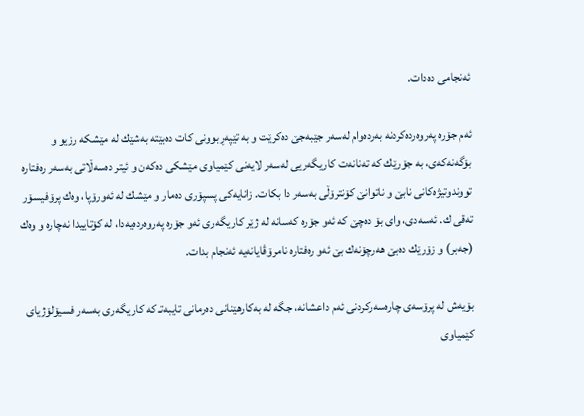ئه‌نجامى ده‌دات.

ئه‌م جۆره‌ په‌روه‌رده‌كردنه‌ به‌رده‌وام له‌سه‌ر جێبه‌جێ ده‌كرێت و به‌ تێپه‌ڕبوونى كات ده‌بێته‌ به‌شێك له‌ مێشكه‌ رزیو و بۆگه‌نه‌كه‌ى، به‌ جۆرێك كه‌ ته‌نانه‌ت كاریگه‌ریى له‌سه‌ر لایه‌نى كێمیاوى مێشكى ده‌كه‌ن و ئیتر ده‌سه‌ڵاتى به‌سه‌ر ره‌فتاره‌ تووندوتیژه‌كانى نابێ و ناتوانێ كۆنترۆڵى به‌سه‌ر دا بكات. زانایه‌كى پسپۆرى ده‌مار و مێشك له‌ ئه‌ورۆپا، وه‌ك پرۆفیسۆر ته‌قى ك. ئه‌سه‌دى، واى بۆ ده‌چێ كه‌ ئه‌و جۆره‌ كه‌سانه‌ له‌ ژێر كاریگه‌رى ئه‌و جۆره‌ په‌روه‌رده‌یه‌دا، له‌ كۆتاییدا نه‌چاره‌ و وه‌ك (جه‌بر) و زۆرێك ده‌بێ هه‌رچۆنه‌ك بێ ئه‌و ره‌فتاره‌ نامرۆڤایانه‌یه‌ ئه‌نجام بدات.

بۆیه‌ش له‌ پرۆسه‌ى چاره‌سه‌ركردنى ئه‌م داعشانه‌، جگه‌ له‌ به‌كارهێنانى ده‌رمانى تایبه‌تـ كه‌ كاریگه‌رى به‌سه‌ر فسیۆلۆژیاى كێمیاوى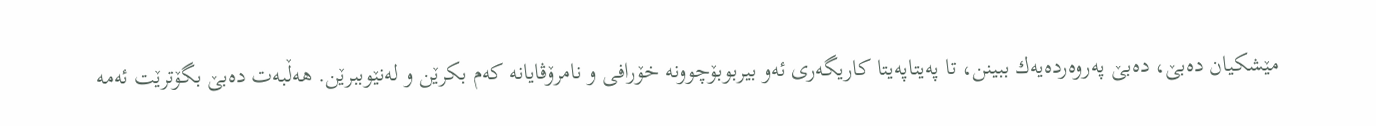مێشكیان ده‌بێ، ده‌بێ په‌روه‌رده‌یه‌ك ببینن، تا په‌یتاپه‌یتا كاریگه‌رى ئه‌و بیربوبۆچوونه‌ خۆرافى و نامرۆڤایانه‌ كه‌م بكرێن و له‌نێوببرێن. هه‌ڵبه‌ت ده‌بێ بگۆترێت ئه‌مه‌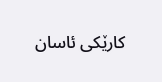كارێكى ئاسان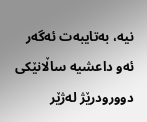نیه‌، به‌تایبه‌ت ئه‌گه‌ر ئه‌و داعشیه‌ ساڵانێكى دوورودرێژ له‌ژێر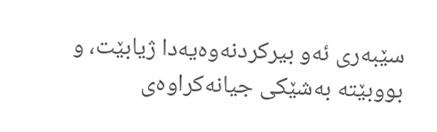سێبه‌رى ئه‌و بیركردنه‌وه‌یه‌دا ژیابێت، و بووبێته‌ به‌شێكى جیانه‌كراوه‌ى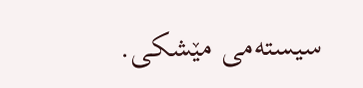سیسته‌مى مێشكى.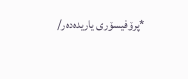*پرۆفیسۆرى یاریده‌ده‌ر/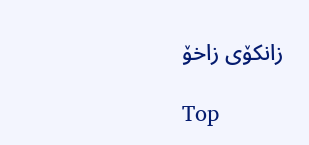زانكۆى زاخۆ

Top